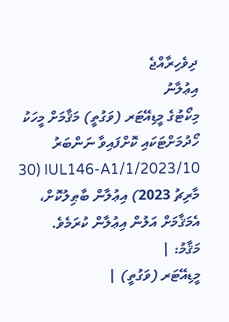ދިވެހިރާއްޖެ
އިޢުލާނު
މިކޯޓުގެ މީޑިއޭޓަރ (ވަގުތީ) މަޤާމަށް މީހަކު ހޯދުމަށްޓަކައި ކޮށްފައިވާ ނަންބަރު IUL146-A1/1/2023/10 (30 މާރިޗު 2023) އިޢުލާން ބާޠިލުކޮށް، އެމަޤާމަށް އަލުން އިޢުލާން ކުރަމެވެ.
މަޤާމު: |
މީޑިއޭޓަރ (ވަގުތީ) |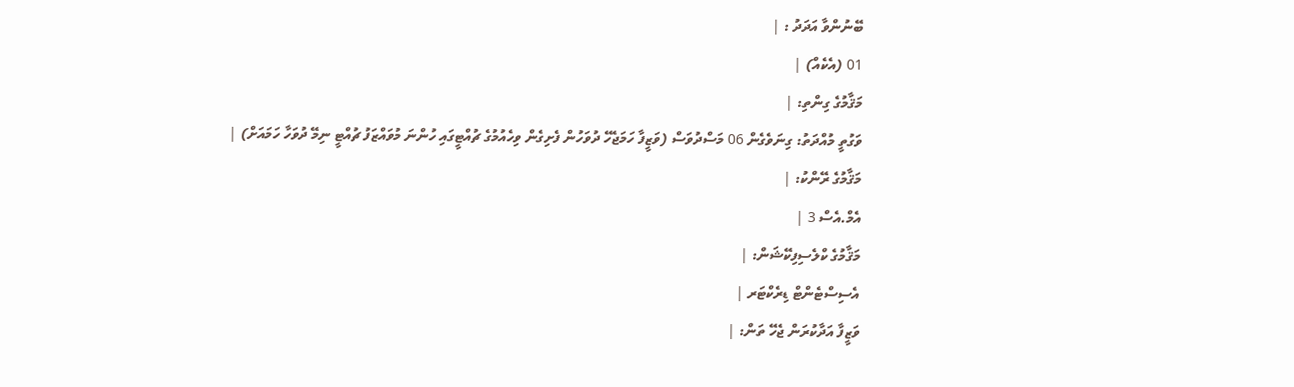ބޭނުންވާ އަދަދު : |
01 (އެކެއް) |
މަޤާމުގެ ގިންތި: |
ވަގުތީ މުއްދަތު: ގިނަވެގެން 06 މަސްދުވަސް (ވަޒީފާ ހަމަޖެހޭ ދުވަހުން ފެށިގެން ވިހެއުމުގެ ޗުއްޓީގައި ހުންނަ މުވައްޒަފު ޗުއްޓީ ނިމޭ ދުވަހާ ހަމައަށް) |
މަޤާމުގެ ރޭންކު: |
އެމް.އެސް 3 |
މަޤާމުގެ ކްލެސިފިކޭޝަން: |
އެސިސްޓެންޓް ޑިރެކްޓަރ |
ވަޒީފާ އަދާކުރަން ޖެހޭ ތަން: |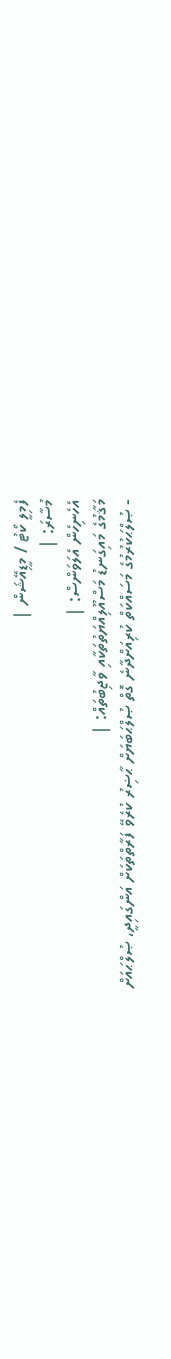ފެމިލީ ކޯޓު / މީޑިއޭޝަން |
މުސާރަ: |
އެހެނިހެން އެލަވަންސް: |
މަޤާމުގެ މައިގަނޑު މަސްއޫލިއްޔަތުތަކާއި ވާޖިބުތައް: |
- ޞުލްޙަކުރުމުގެ މަސައްކަތް ކުރިއަށްދާނެ ގޮތް ޞުލްޙަބަޔަށް ޙާޟިރު ކުރެވޭ ފަރާތްތަކަށް އަންގައިދީ، ޞުލްޙައަށް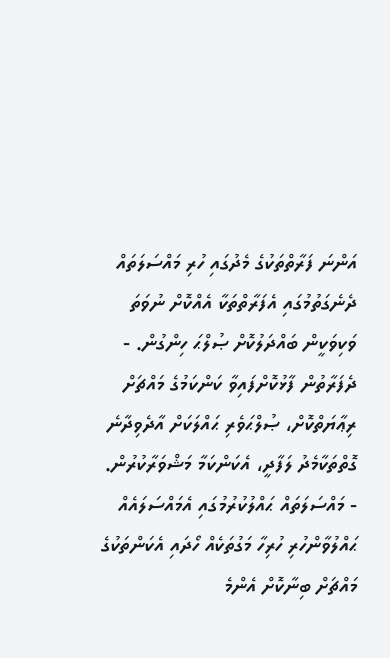އަންނަ ފަރާތްތަކުގެ މެދުގައި ހުރި މައްސަލަތައް ދެނެގަތުމުގައި އެފަރާތްތަކާ އެއްކޮށް ނުވަތަ ވަކިވަކީން ބައްދަލުކޮށް ޞުލްޙަ ހިންގުން. - ދެފަރާތުން ފާޅުކޮށްފައިވާ ކަންކަމުގެ މައްޗަށް ރިޢާޔަތްކޮށް، ޞުލްޙަވެރި ޙައްލަކަށް އާދެވިދާނެ ގޮތްތަކާމެދު ލަފާދީ، އެކަންކަމާ މަޝްވަރާކުރުން. - މައްސަލަތައް ޙައްލުކުރުމުގައި އެމައްސަލައެއް ޙައްލުވާންހުރި ހުރިހާ މަގުތަކެއް ހޯދައި އެކަންތަކުގެ މައްޗަށް ބިނާކޮށް އެންމެ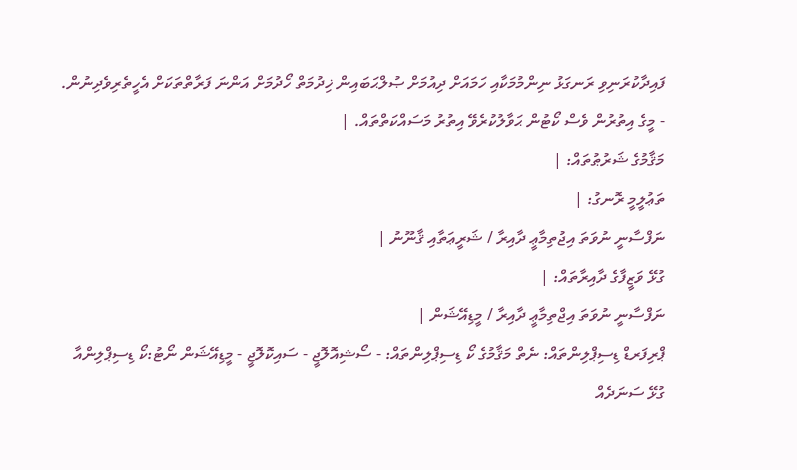ފައިދާކުރަނިވި ރަނގަޅު ނިންމުމަކާއި ހަމައަށް ދިއުމަށް ޞުލްޙަބައިން ޚިދުމަތް ހޯދުމަށް އަންނަ ފަރާތްތަކަށް އެހީތެރިވެދިނުން. - މީގެ އިތުރުން ވެސް ކޯޓުން ޙަވާލުކުރެވޭ އިތުރު މަސައްކަތްތައް. |
މަޤާމުގެ ޝަރުޠުތައް: |
ތަޢުލީމީ ރޮނގު: |
ނަފްސާނީ ނުވަތަ އިޖުތިމާޢީ ދާއިރާ / ޝަރީޢަތާއި ޤާނޫނު |
ގުޅޭ ވަޒީފާގެ ދާއިރާތައް: |
ނަފްސާނީ ނުވަތަ އިޖްތިމާޢީ ދާއިރާ / މީޑިއޭޝަން |
ޕްރިފަރޑް ޑިސިޕްލިންތައް: ނެތް މަޤާމުގެ ކޯ ޑިސިޕްލިންތައް: - ސޯޝިއޮލޮޖީ - ސައިކޮލޮޖީ - މީޑިއޭޝަން ނޯޓު:ކޯ ޑިސިޕްލިންއާ ގުޅޭ ސަނަދެއް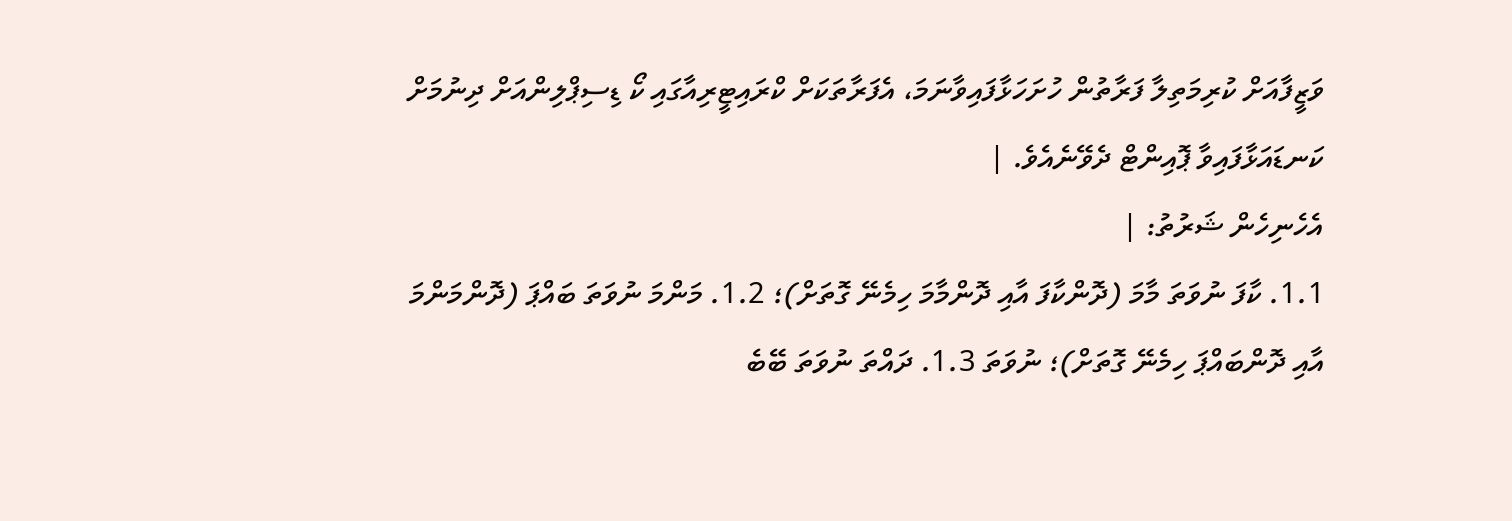ވަޒީފާއަށް ކުރިމަތިލާ ފަރާތުން ހުށަހަޅާފައިވާނަމަ، އެފަރާތަކަށް ކްރައިޓީރިއާގައި ކޯ ޑިސިޕްލިންއަށް ދިނުމަށް ކަނޑައަޅާފައިވާ ޕޮއިންޓް ދެވޭނެއެވެ. |
އެހެނިހެން ޝަރުތު: |
1.1. ކާފަ ނުވަތަ މާމަ (ދޮންކާފަ އާއި ދޮންމާމަ ހިމެނޭ ގޮތަށް)؛ 1.2. މަންމަ ނުވަތަ ބައްޕަ (ދޮންމަންމަ އާއި ދޮންބައްޕަ ހިމެނޭ ގޮތަށް)؛ ނުވަތަ 1.3. ދައްތަ ނުވަތަ ބޭބެ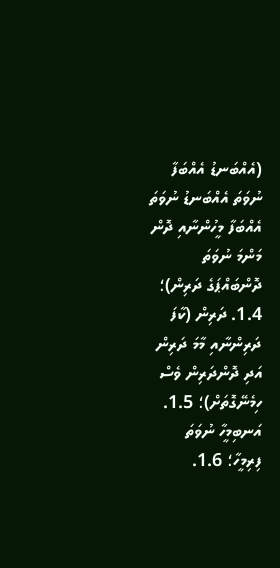(އެއްބަނޑު އެއްބަފާ ނުވަތަ އެއްބަނޑު ނުވަތަ އެއްބަފާ މީހުންނާއި ދޮން މަންމަ ނުވަތަ ދޮންބައްޕަގެ ދަރިން)؛ 1.4. ދަރިން (ކާފަ ދަރިންނާއި މާމަ ދަރިން އަދި ދޮންދަރިން ވެސް ހިމެނޭގޮތަށް)؛ 1.5. އަނބިމީހާ ނުވަތަ ފިރިމީހާ؛ 1.6.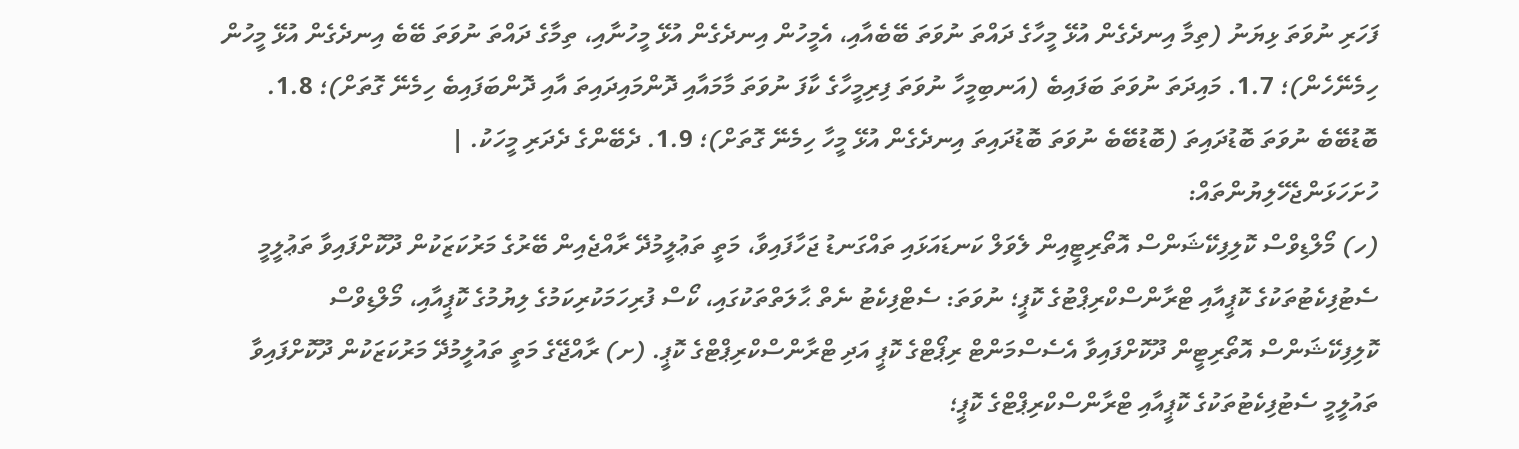ފަހަރި ނުވަތަ ޅިޔަނު (ތިމާ އިނދެގެން އުޅޭ މީހާގެ ދައްތަ ނުވަތަ ބޭބެއާއި، އެމީހުން އިނދެގެން އުޅޭ މީހުނާއި، ތިމާގެ ދައްތަ ނުވަތަ ބޭބެ އިނދެގެން އުޅޭ މީހުން ހިމެނޭހެން)؛ 1.7. މައިދަތަ ނުވަތަ ބަފައިބެ (އަނބިމީހާ ނުވަތަ ފިރިމީހާގެ ކާފަ ނުވަތަ މާމައާއި ދޮންމައިދައިތަ އާއި ދޮންބަފައިބެ ހިމެނޭ ގޮތަށް)؛ 1.8. ބޮޑުބޭބެ ނުވަތަ ބޮޑުދައިތަ (ބޮޑުބޭބެ ނުވަތަ ބޮޑުދައިތަ އިނދެގެން އުޅޭ މީހާ ހިމެނޭ ގޮތަށް)؛ 1.9. ދެބޭންގެ ދެދަރި މީހަކު. |
ހުށަހަޅަންޖެހޭލިޔުންތައް:
(ހ) މޯލްޑިވްސް ކޮލިފިކޭޝަންސް އޮތޯރިޓީއިން ލެވަލް ކަނޑައަޅައި ތައްގަނޑު ޖަހާފައިވާ، މަތީ ތަޢުލީމުދޭ ރާއްޖެއިން ބޭރުގެ މަރުކަޒަކުން ދޫކޮށްފައިވާ ތަޢުލީމީ ސެޓުފިކެޓުތަކުގެ ކޮޕީއާއި ޓްރާންސްކްރިޕްޓުގެ ކޮޕީ؛ ނުވަތަ: ސެޓްފިކެޓު ނެތް ޙާލަތްތަކުގައި، ކޯސް ފުރިހަމަކުރިކަމުގެ ލިޔުމުގެ ކޮޕީއާއި، މޯލްޑިވްސް ކޮލިފިކޭޝަންސް އޮތޯރިޓީން ދޫކޮށްފައިވާ އެސެސްމަންޓް ރިޕޯޓްގެ ކޮޕީ އަދި ޓްރާންސްކްރިޕްޓްގެ ކޮޕީ. (ށ) ރާއްޖޭގެ މަތީ ތައުލީމުދޭ މަރުކަޒަކުން ދޫކޮށްފައިވާ ތައުލީމީ ސެޓުފިކެޓުތަކުގެ ކޮޕީއާއި ޓްރާންސްކްރިޕްޓްގެ ކޮޕީ؛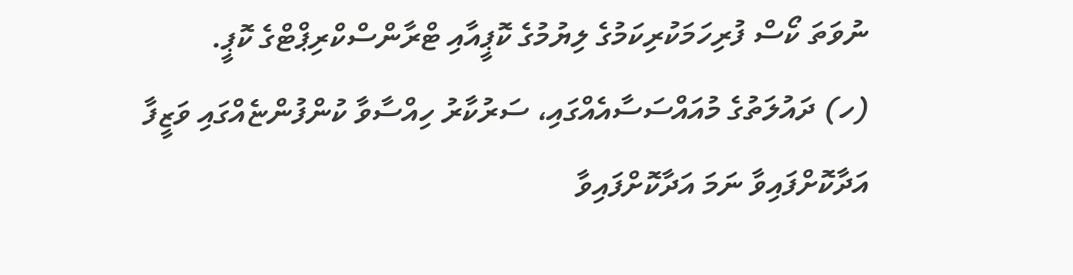ނުވަތަ ކޯސް ފުރިހަމަކުރިކަމުގެ ލިޔުމުގެ ކޮޕީއާއި ޓްރާންސްކްރިޕްޓްގެ ކޮޕީ.
(ހ) ދައުލަތުގެ މުއައްސަސާއެއްގައި، ސަރުކާރު ހިއްސާވާ ކުންފުންޏެއްގައި ވަޒީފާ އަދާކޮށްފައިވާ ނަމަ އަދާކޮށްފައިވާ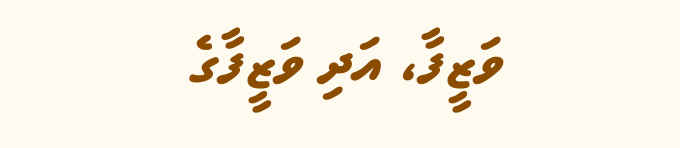ވަޒީފާ، އަދި ވަޒީފާގެ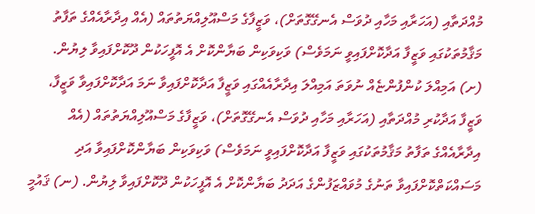މުއްދަތާއި (އަހަރާއި މަހާއި ދުވަސް އެނގޭގޮތަށް)، ވަޒީފާގެ މަސްއޫލިއްޔަތުތައް (އެއް އިދާރާއެއްގެ ތަފާތު މަޤާމުތަކުގައި ވަޒީފާ އަދާކޮށްފައިވީ ނަމަވެސް) ވަކިވަކިން ބަޔާންކޮށް އެ އޮފީހަކުން ދޫކޮށްފައިވާ ލިޔުން. (ށ) އަމިއްލަ ކުންފުންޏެއް ނުވަތަ އަމިއްލަ އިދާރާއެއްގައި ވަޒީފާ އަދާކޮށްފައިވާ ނަމަ އަދާކޮށްފައިވާ ވަޒީފާ، ވަޒީފާ އަދާކުރި މުއްދަތާއި (އަހަރާއި މަހާއި ދުވަސް އެނގޭގޮތަށް)، ވަޒީފާގެ މަސްއޫލިއްޔަތުތައް (އެއް އިދާރާއެއްގެ ތަފާތު މަޤާމުތަކުގައި ވަޒީފާ އަދާކޮށްފައިވީ ނަމަވެސް) ވަކިވަކިން ބަޔާންކޮށްފައިވާ އަދި މަސައްކަތްކޮށްފައިވާ ތަނުގެ މުވައްޒަފުންގެ އަދަދު ބަޔާންކޮށް އެ އޮފީހަކުން ދޫކޮށްފައިވާ ލިޔުން. (ނ) ޤައުމީ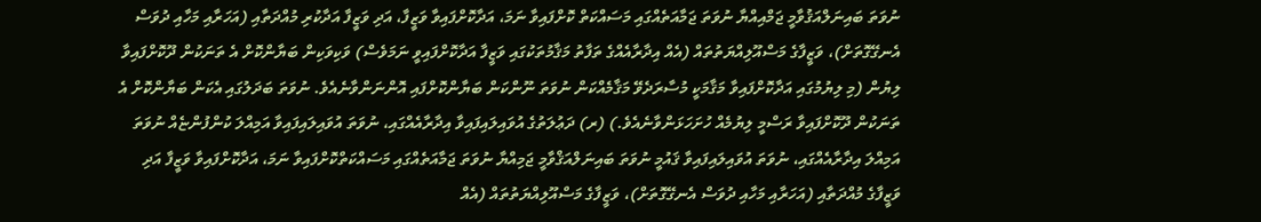ނުވަތަ ބައިނަލްއަޤުވާމީ ޖަމްއިއްޔާ ނުވަތަ ޖަމާއަތެއްގައި މަސައްކަތް ކޮށްފައިވާ ނަމަ، އަދާކޮށްފައިވާ ވަޒީފާ، އަދި ވަޒީފާ އަދާކުރި މުއްދަތާއި (އަހަރާއި މަހާއި ދުވަސް އެނގޭގޮތަށް)، ވަޒީފާގެ މަސްއޫލިއްޔަތުތައް (އެއް އިދާރާއެއްގެ ތަފާތު މަޤާމުތަކުގައި ވަޒީފާ އަދާކޮށްފައިވީ ނަމަވެސް) ވަކިވަކިން ބަޔާންކޮށް އެ ތަނަކުން ދޫކޮށްފައިވާ ލިޔުން (މި ލިޔުމުގައި އަދާކޮށްފައިވާ މަޤާމަކީ މުސާރަދެވޭ މަޤާމެއްކަން ނުވަތަ ނޫންކަން ބަޔާންކޮށްފައި އޮންނަންވާނެއެވެ. ނުވަތަ ބަދަލުގައި އެކަން ބަޔާންކޮށް އެ ތަނަކުން ދޫކޮށްފައިވާ ރަސްމީ ލިޔުމެއް ހުށަހަޅަންވާނެއެވެ.) (ރ) ދަޢުލަތުގެ އުވައިލައިފައިވާ އިދާރާއެއްގައި، ނުވަތަ އުވައިލައިފައިވާ އަމިއްލަ ކުންފުންޏެއް ނުވަތަ އަމިއްލަ އިދާރާއެއްގައި، ނުވަތަ އުވައިލައިފައިވާ ޤައުމީ ނުވަތަ ބައިނަލްއަޤްވާމީ ޖަމިއްޔާ ނުވަތަ ޖަމާއަތެއްގައި މަސައްކަތްކޮށްފައިވާ ނަމަ، އަދާކޮށްފައިވާ ވަޒީފާ އަދި ވަޒީފާގެ މުއްދަތާއި (އަހަރާއި މަހާއި ދުވަސް އެނގޭގޮތަށް)، ވަޒީފާގެ މަސްއޫލިއްޔަތުތައް (އެއް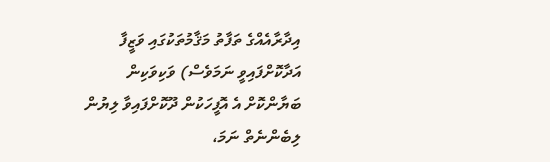އިދާރާއެއްގެ ތަފާތު މަޤާމުތަކުގައި ވަޒީފާ އަދާކޮށްފައިވީ ނަމަވެސް) ވަކިވަކިން ބަޔާންކޮށް އެ އޮފީހަކުން ދޫކޮށްފައިވާ ލިޔުން ލިބެންނެތް ނަމަ،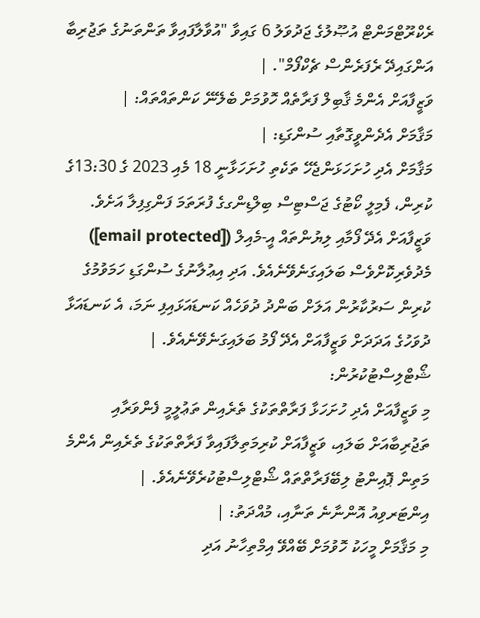ރެކްރޫޓްމަންޓް އުޞޫލުގެ ޖަދުވަލު 6 ގައިވާ "އުވާލާފައިވާ ތަންތަނުގެ ތަޖުރިބާ އަންގައިދޭ ރެފަރެންސް ޗެކްފޯމް". |
ވަޒީފާއަށް އެންމެ ޤާބިލް ފަރާތެއް ހޮވުމަށް ބެލޭނޭ ކަންތައްތައް: |
މަޤާމަށް އެދެންވީގޮތާއި ސުންގަޑި: |
މަޤާމަށް އެދި ހުށަހަޅަންޖެހޭ ތަކެތި ހުށަހަޅާނީ 18 މެއި 2023 ގެ 13:30ގެ ކުރިން، ފެމިލީ ކޯޓުގެ ޖަސްޓިސް ބިލްޑިންގގެ ފުރަތަމަ ފަންގިފިލާ އަށެވެ. ވަޒީފާއަށް އެދޭ ފޯމާއި ލިޔުންތައް އީ-މެއިލް ([email protected]) މެދުވެރިކޮށްވެސް ބަލައިގަނެވޭނެއެވެ. އަދި އިޢުލާނުގެ ސުންގަޑި ހަމަވުމުގެ ކުރިން ސަރުކާރުން އަލަށް ބަންދު ދުވަހެއް ކަނޑައަޅައިފި ނަމަ، އެ ކަނޑައަޅާ ދުވަހުގެ އަދަދަށް ވަޒީފާއަށް އެދޭ ފޯމު ބަލައިގަނެވޭނެއެވެ. |
ޝޯޓްލިސްޓުކުރުން:
މި ވަޒީފާއަށް އެދި ހުށަހަޅާ ފަރާތްތަކުގެ ތެރެއިން ތަޢުލީމީ ފެންވަރާއި ތަޖުރިބާއަށް ބަލައި، ވަޒީފާއަށް ކުރިމަތިލާފައިވާ ފަރާތްތަކުގެ ތެރެއިން އެންމެ މަތިން ޕޮއިންޓު ލިބޭފަރާތްތައް ޝޯޓްލިސްޓުކުރެވޭނެއެވެ. |
އިންޓަރވިއު އޮންނާނެ ތަނާއި، މުއްދަތު: |
މި މަޤާމަށް މީހަކު ހޮވުމަށް ބޭއްވޭ އިމްތިހާނު އަދި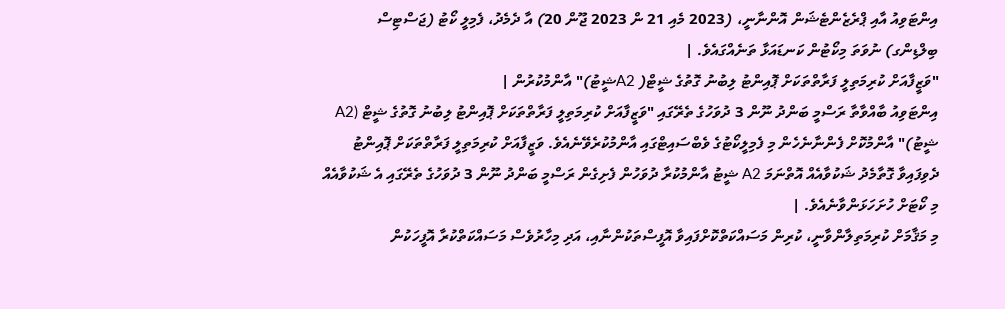އިންޓަވިއު އާއި ޕްރެޒެންޓެޝަން އޮންނާނީ، (2023 މެއި 21 ން 2023 ޖޫން 20) އާ ދެމެދު، ފެމިލީ ކޯޓު (ޖަސްޓިސް ބިލްޑިންގ) ނުވަތަ މިކޯޓުން ކަނޑައަޅާ ތަނެއްގައެވެ. |
"ވަޒީފާއަށް ކުރިމަތިލީ ފަރާތްތަކަށް ޕޮއިންޓު ލިބުނު ގޮތުގެ ޝީޓް( A2ޝީޓު)" އާންމުކުރުން |
އިންޓަވިއު ބާއްވާތާ ރަސްމީ ބަންދު ނޫން 3 ދުވަހުގެ ތެރޭގައި "ވަޒީފާއަށް ކުރިމަތިލީ ފަރާތްތަކަށް ޕޮއިންޓު ލިބުނު ގޮތުގެ ޝީޓް (A2 ޝީޓު)" އާންމުކޮށް ފެންނާނެހެން މި ފެމިލީކޯޓުގެ ވެބްސައިޓްގައި އާންމުކުރެވޭނެއެވެ. ވަޒީފާއަށް ކުރިމަތިލީ ފަރާތްތަކަށް ޕޮއިންޓު ދެވިފައިވާ ގޮތާމެދު ޝަކުވާއެއް އޮތްނަމަ A2 ޝީޓު އާންމުކުރާ ދުވަހުން ފެށިގެން ރަސްމީ ބަންދު ނޫން 3 ދުވަހުގެ ތެރޭގައި އެ ޝަކުވާއެއް މި ކޯޓަށް ހުށަހަޅަންވާނެއެވެ. |
މި މަޤާމަށް ކުރިމަތިލާންވާނީ، ކުރިން މަސައްކަތްކޮށްފައިވާ އޮފީސްތަކުންނާއި، އަދި މިހާރުވެސް މަސައްކަތްކުރާ އޮފީހަކުން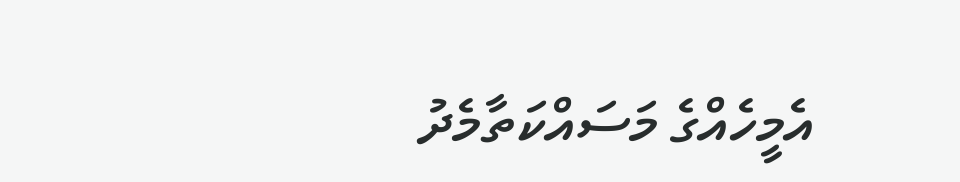އެމީހެއްގެ މަސައްކަތާމެދު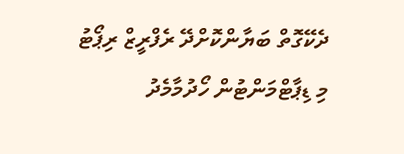ދެކޭގޮތް ބަޔާންކޮށްދޭ ރެފްރީޒް ރިޕޯޓު މި ޑިޕާޓްމަންޓުން ހޯދުމާމެދު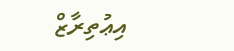އިޢުތިރާޒް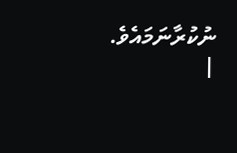ނުކުރާނަމައެވެ. |